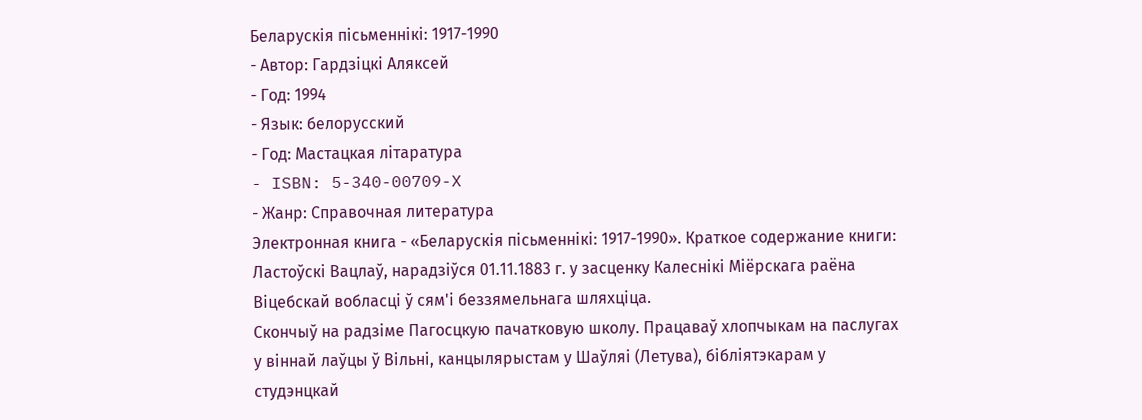Беларускія пісьменнікі: 1917-1990
- Автор: Гардзіцкі Аляксей
- Год: 1994
- Язык: белорусский
- Год: Мастацкая літаратура
- ISBN: 5-340-00709-X
- Жанр: Справочная литература
Электронная книга - «Беларускія пісьменнікі: 1917-1990». Краткое содержание книги:
Ластоўскі Вацлаў, нарадзіўся 01.11.1883 г. у засценку Калеснікі Міёрскага раёна Віцебскай вобласці ў сям'і беззямельнага шляхціца.
Скончыў на радзіме Пагосцкую пачатковую школу. Працаваў хлопчыкам на паслугах у віннай лаўцы ў Вільні, канцылярыстам у Шаўляі (Летува), бібліятэкарам у студэнцкай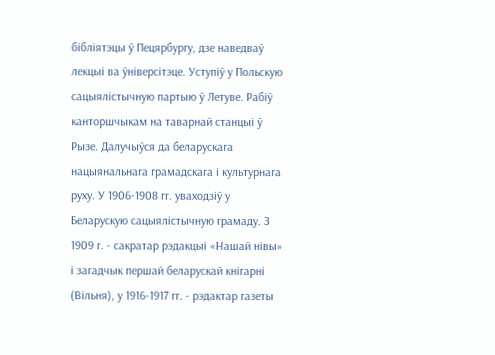бібліятэцы ў Пецярбургу, дзе наведваў лекцыі ва ўніверсітэце. Уступіў у Польскую сацыялістычную партыю ў Летуве. Рабіў канторшчыкам на таварнай станцыі ў Рызе. Далучыўся да беларускага нацыянальнага грамадскага і культурнага руху. У 1906-1908 гг. уваходзіў у Беларускую сацыялістычную грамаду. З 1909 г. - сакратар рэдакцыі «Нашай нівы» і загадчык першай беларускай кнігарні (Вільня), у 1916-1917 гг. - рэдактар газеты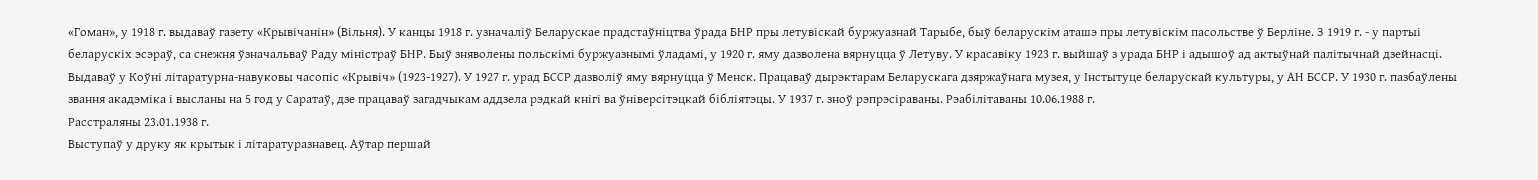«Гоман», у 1918 г. выдаваў газету «Крывічанін» (Вільня). У канцы 1918 г. узначаліў Беларускае прадстаўніцтва ўрада БНР пры летувіскай буржуазнай Тарыбе, быў беларускім аташэ пры летувіскім пасольстве ў Берліне. З 1919 г. - у партыі беларускіх эсэраў, са снежня ўзначальваў Раду міністраў БНР. Быў зняволены польскімі буржуазнымі ўладамі, у 1920 г. яму дазволена вярнуцца ў Летуву. У красавіку 1923 г. выйшаў з урада БНР і адышоў ад актыўнай палітычнай дзейнасці. Выдаваў у Коўні літаратурна-навуковы часопіс «Крывіч» (1923-1927). У 1927 г. урад БССР дазволіў яму вярнуцца ў Менск. Працаваў дырэктарам Беларускага дзяржаўнага музея, у Інстытуце беларускай культуры, у АН БССР. У 1930 г. пазбаўлены звання акадэміка і высланы на 5 год у Саратаў, дзе працаваў загадчыкам аддзела рэдкай кнігі ва ўніверсітэцкай бібліятэцы. У 1937 г. зноў рэпрэсіраваны. Рэабілітаваны 10.06.1988 г.
Расстраляны 23.01.1938 г.
Выступаў у друку як крытык і літаратуразнавец. Аўтар першай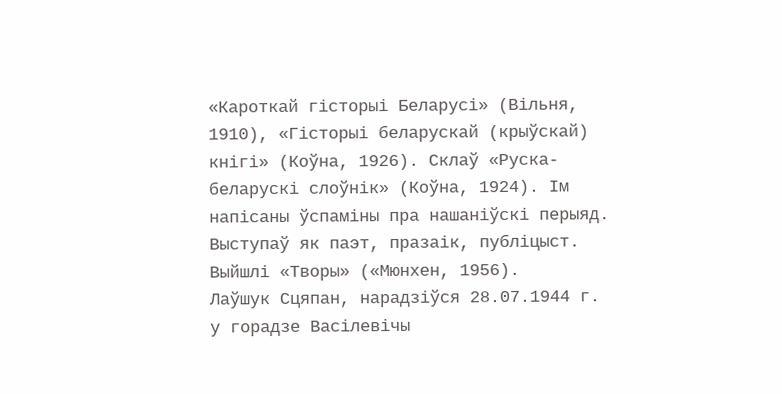«Кароткай гісторыі Беларусі» (Вільня, 1910), «Гісторыі беларускай (крыўскай) кнігі» (Коўна, 1926). Склаў «Руска-беларускі слоўнік» (Коўна, 1924). Ім напісаны ўспаміны пра нашаніўскі перыяд. Выступаў як паэт, празаік, публіцыст. Выйшлі «Творы» («Мюнхен, 1956).
Лаўшук Сцяпан, нарадзіўся 28.07.1944 г. у горадзе Васілевічы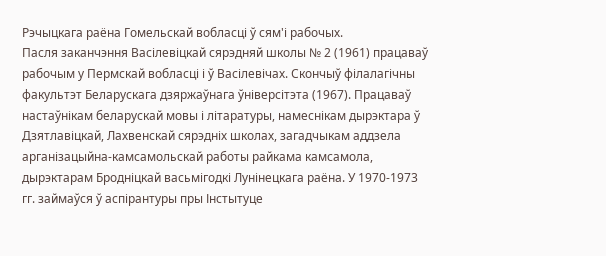Рэчыцкага раёна Гомельскай вобласці ў сям'і рабочых.
Пасля заканчэння Васілевіцкай сярэдняй школы № 2 (1961) працаваў рабочым у Пермскай вобласці і ў Васілевічах. Скончыў філалагічны факультэт Беларускага дзяржаўнага ўніверсітэта (1967). Працаваў настаўнікам беларускай мовы і літаратуры, намеснікам дырэктара ў Дзятлавіцкай, Лахвенскай сярэдніх школах, загадчыкам аддзела арганізацыйна-камсамольскай работы райкама камсамола, дырэктарам Бродніцкай васьмігодкі Лунінецкага раёна. У 1970-1973 гг. займаўся ў аспірантуры пры Інстытуце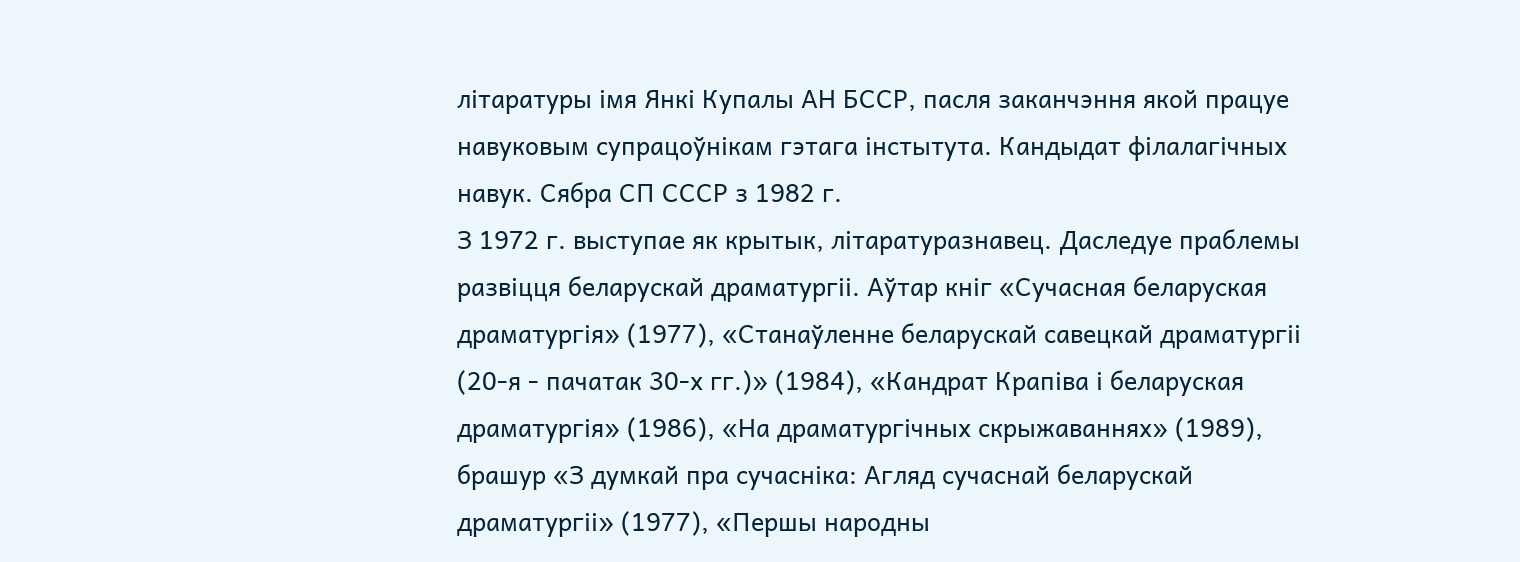літаратуры імя Янкі Купалы АН БССР, пасля заканчэння якой працуе навуковым супрацоўнікам гэтага інстытута. Кандыдат філалагічных навук. Сябра СП СССР з 1982 г.
З 1972 г. выступае як крытык, літаратуразнавец. Даследуе праблемы развіцця беларускай драматургіі. Аўтар кніг «Сучасная беларуская драматургія» (1977), «Станаўленне беларускай савецкай драматургіі (20-я - пачатак 30-х гг.)» (1984), «Кандрат Крапіва і беларуская драматургія» (1986), «На драматургічных скрыжаваннях» (1989), брашур «З думкай пра сучасніка: Агляд сучаснай беларускай драматургіі» (1977), «Першы народны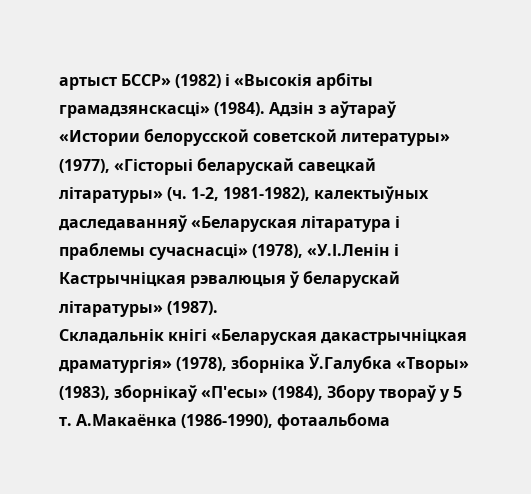артыст БССР» (1982) і «Высокія арбіты грамадзянскасці» (1984). Адзін з аўтараў «Истории белорусской советской литературы» (1977), «Гісторыі беларускай савецкай літаратуры» (ч. 1-2, 1981-1982), калектыўных даследаванняў «Беларуская літаратура і праблемы сучаснасці» (1978), «У.І.Ленін і Кастрычніцкая рэвалюцыя ў беларускай літаратуры» (1987).
Складальнік кнігі «Беларуская дакастрычніцкая драматургія» (1978), зборніка Ў.Галубка «Творы» (1983), зборнікаў «П'есы» (1984), Збору твораў у 5 т. А.Макаёнка (1986-1990), фотаальбома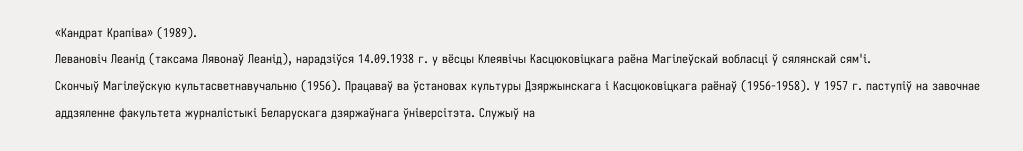«Кандрат Крапіва» (1989).
Левановіч Леанід (таксама Лявонаў Леанід), нарадзіўся 14.09.1938 г. у вёсцы Клеявічы Касцюковіцкага раёна Магілеўскай вобласці ў сялянскай сям'і.
Скончыў Магілеўскую культасветнавучальню (1956). Працаваў ва ўстановах культуры Дзяржынскага і Касцюковіцкага раёнаў (1956-1958). У 1957 г. паступіў на завочнае аддзяленне факультета журналістыкі Беларускага дзяржаўнага ўніверсітэта. Служыў на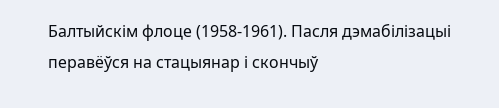Балтыйскім флоце (1958-1961). Пасля дэмабілізацыі перавёўся на стацыянар і скончыў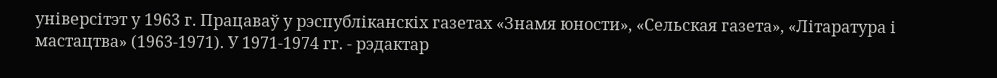універсітэт у 1963 г. Працаваў у рэспубліканскіх газетах «Знамя юности», «Сельская газета», «Літаратура і мастацтва» (1963-1971). У 1971-1974 гг. - рэдактар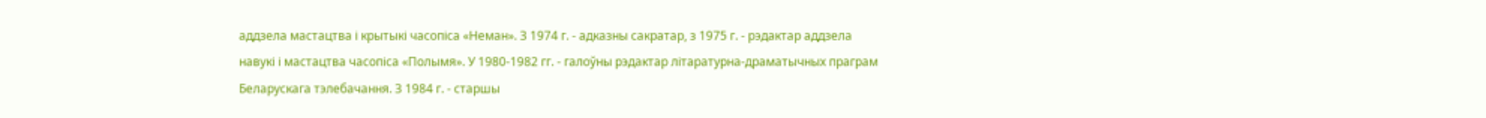аддзела мастацтва і крытыкі часопіса «Неман». З 1974 г. - адказны сакратар, з 1975 г. - рэдактар аддзела навукі і мастацтва часопіса «Полымя». У 1980-1982 гг. - галоўны рэдактар літаратурна-драматычных праграм Беларускага тэлебачання. З 1984 г. - старшы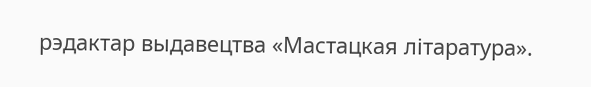рэдактар выдавецтва «Мастацкая літаратура».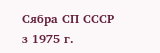Сябра СП СССР з 1975 г.